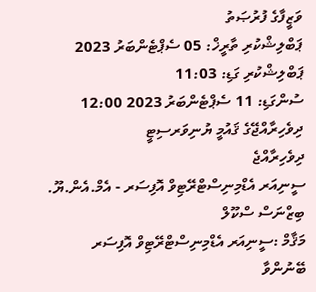ވަޒީފާގެ ފުރުޞަތު
ޕަބްލިޝްކުރި ތާރީޚް: 05 ސެޕްޓެންބަރު 2023
ޕަބްލިޝްކުރި ގަޑި: 11:03
ސުންގަޑި: 11 ސެޕްޓެންބަރު 2023 12:00
ދިވެހިރާއްޖޭގެ ޤައުމީ ޔުނިވަރސިޓީ
ދިވެހިރާއްޖެ
ސީނިއަރ އެޑްމިނިސްޓްރޭޓިވް އޮފިސަރ - އެމް.އެން.ޔޫ. ބިޒްނަސް ސްކޫލް
މަޤާމް :ސީނިއަރ އެޑްމިނިސްޓްރޭޓިވް އޮފިސަރ
ބޭނުންވާ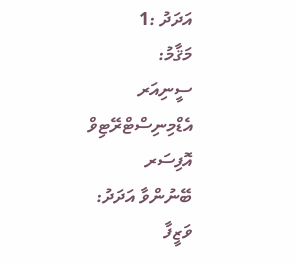އަދަދު :1
މަޤާމު:
ސީނިއަރ އެޑްމިނިސްޓްރޭޓިވް އޮފިސަރ
ބޭނުންވާ އަދަދު:
ވަޒީފާ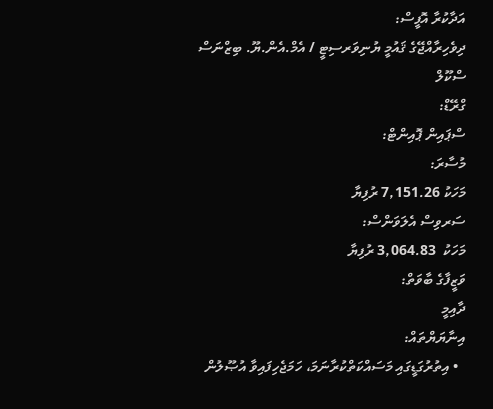އަދާކުރާ އޮފީސް:
ދިވެހިރާއްޖޭގެ ޤައުމީ ޔުނިވަރސިޓީ / އެމް.އެން.ޔޫ. ބިޒްނަސް ސްކޫލް
ގްރޭޑް:
ސްޕައިން ޕޮއިންޓް:
މުސާރަ:
މަހަކު 7,151.26 ރުފިޔާ
ސަރވިސް އެލަވަންސް:
މަހަކު  3,064.83 ރުފިޔާ
ވަޒީފާގެ ބާވަތް:
ދާއިމީ
އިނާޔަޔްތައް:
  • އިތުރުގަޑީގައި މަސައްކަތްކުރާނަމަ، ހަމަޖެހިފައިވާ އުޞޫލުން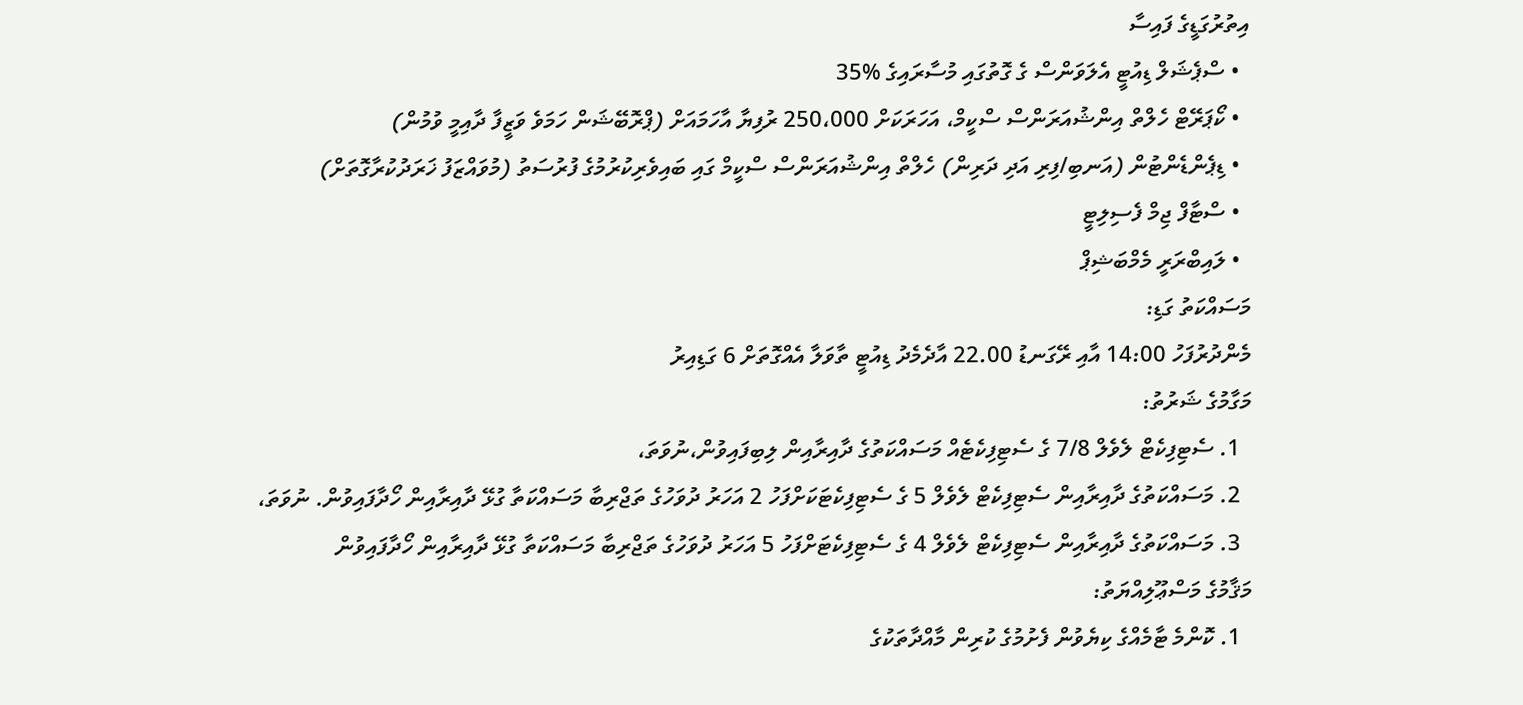އިތުރުގަޑީގެ ފައިސާ
  • ސްޕެޝަލް ޑިއުޓީ އެލަވަންސް ގެ ގޮތުގައި މުސާރައިގެ %35
  • ކޯޕަރޭޓް ހެލްތް އިންޝުއަރަންސް ސްކީމް، އަހަރަކަށް 250،000 ރުފިޔާ އާހަމައަށް (ޕްރޮބޭޝަން ހަމަވެ ވަޒީފާ ދާއިމީ ވުމުން)
  • ޑިޕެންޑެންޓުން (އަނބި/ފިރި އަދި ދަރިން) ހެލްތް އިންޝުއަރަންސް ސްކީމް ގައި ބައިވެރިކުރުމުގެ ފުރުސަތު (މުވައްޒަފު ޚަރަދުކުރާގޮތަށް)
  • ސްޓާފް ޖިމް ފެސިލިޓީ
  • ލައިބްރަރީ މެމްބަޝިޕް
މަސައްކަތު ގަޑި:
މެންދުރުފަހު 14:00 އާއި ރޭގަނޑު 22.00 އާދެމެދު ޑިއުޓީ ތާވަލާ އެއްގޮތަށް 6 ގަޑިއިރު
މަގާމުގެ ޝަރުތު:
  1. ސެޓިފިކެޓް ލެވެލް 7/8 ގެ ސެޓިފިކެޓެއް މަސައްކަތުގެ ދާއިރާއިން ލިބިފައިވުން،ނުވަތަ،
  2. މަސައްކަތުގެ ދާއިރާއިން ސެޓިފިކެޓް ލެވެލް 5 ގެ ސެޓިފިކެޓަކަށްފަހު 2 އަހަރު ދުވަހުގެ ތަޖްރިބާ މަސައްކަތާ ގުޅޭ ދާއިރާއިން ހޯދާފައިވުން. ނުވަތަ،
  3. މަސައްކަތުގެ ދާއިރާއިން ސެޓިފިކެޓް ލެވެލް 4 ގެ ސެޓިފިކެޓަށްފަހު 5 އަހަރު ދުވަހުގެ ތަޖްރިބާ މަސައްކަތާ ގުޅޭ ދާއިރާއިން ހޯދާފައިވުން
މަޤާމުގެ މަސްޢޫލިއްޔަތު:
  1. ކޮންމެ ޓާމެއްގެ ކިޔެވުން ފެށުމުގެ ކުރިން މާއްދާތަކުގެ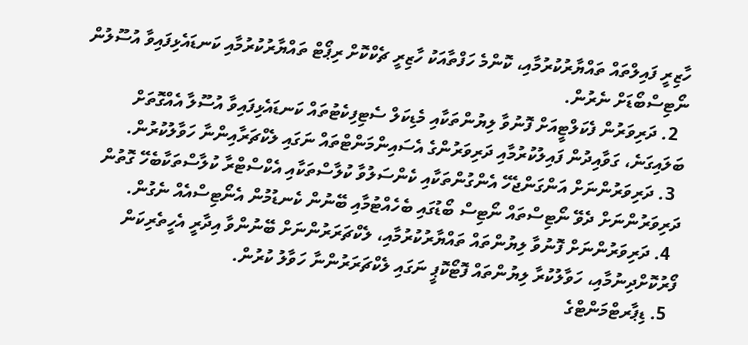ހާޒިރީ ފައިލްތައް ތައްޔާރުކުރުމާއި، ކޮންމެ ހަފްތާއަކު ހާޒިރީ ޗެކްކޮށް ރިޕޯޓް ތައްޔާރުކުރުމާއި ކަނޑައެޅިފައިވާ އުސޫލުން ނޯޓިސްބޯޑަށް ނެރުން.
  2. ދަރިވަރުން ފެކަލްޓީއަށް ފޮނުވާ ލިޔުންތަކާއި މެޑިކަލް ސެޓިފިކެޓުތައް ކަނޑައެޅިފައިވާ އުސޫލާ އެއްގޮތަށް ބަލައިގަނެ، ގަވާއިދުން ފައިލުކުރުމާއި ދަރިވަރުންގެ އެސައިންމަންޓްތައް ނަގައި ލެކްޗަރާއިންނާ ހަވާލުކުރުން.
  3. ދަރިވަރުންނަށް އަންގަންޖެހޭ އެންގުންތަކާއި ކެންސަލުވާ ކުލާސްތަކާއި އެކްސްޓްރާ ކުލާސްތަކާބެހޭ ގޮތުން ދަރިވަރުންނަށް ދެވޭ ނޯޓިސްތައް ނޯޓިސް ބޯޑުގައި ބެހެއްޓުމާއި ބޭނުން ކެނޑުމުން އެނޯޓިސްއެއް ނެގުން.
  4. ދަރިވަރުންނަށް ފޮނުވާ ލިޔުންތައް ތައްޔާރުކުރުމާއި، ލެކްޗަރަރުންނަށް ބޭނުންވާ އިދާރީ އެހީތެރިކަން ފޯރުކޮށްދިނުމާއި، ހަވާލުކުރާ ލިޔުންތައް ފޮޓޯކޮޕީ ނަގައި ލެކްޗަރަރުންނާ ހަވާލު ކުރުން.
  5. ޑިޕާރޓްމަންޓްގެ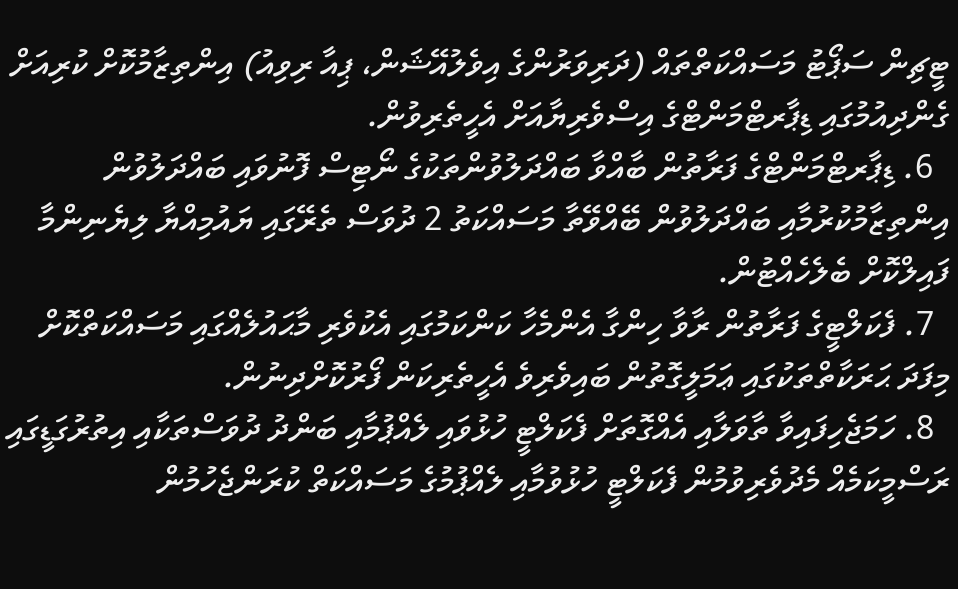ޓީޗިން ސަޕޯޓު މަސައްކަތްތައް (ދަރިވަރުންގެ އިވެލުއޭޝަން، ޕިއާ ރިވިއު) އިންތިޒާމުކޮށް ކުރިއަށް ގެންދިއުމުގައި ޑިޕާރޓްމަންޓްގެ އިސްވެރިޔާއަށް އެހީތެރިވުން.
  6. ޑިޕާރޓްމަންޓްގެ ފަރާތުން ބާއްވާ ބައްދަލުވުންތަކުގެ ނޯޓިސް ފޮނުވައި ބައްދަލުވުން އިންތިޒާމުކުރުމާއި ބައްދަލުވުން ބޭއްވޭތާ މަސައްކަތު 2 ދުވަސް ތެރޭގައި ޔައުމިއްޔާ ލިޔެނިންމާ ފައިލްކޮށް ބެލެހެއްޓުން.
  7. ފެކަލްޓީގެ ފަރާތުން ރާވާ ހިންގާ އެންމެހާ ކަންކަމުގައި އެކުވެރި މާޙައުލެއްގައި މަސައްކަތްކޮށް މިފަދަ ޙަރަކާތްތަކުގައި ޢަމަލީގޮތުން ބައިވެރިވެ އެހީތެރިކަން ފޯރުކޮށްދިނުން.
  8. ހަމަޖެހިފައިވާ ތާވަލާއި އެއްގޮތަށް ފެކަލްޓީ ހުޅުވައި ލެއްޕުމާއި ބަންދު ދުވަސްތަކާއި އިތުރުގަޑީގައި ރަސްމީކަމެއް މެދުވެރިވުމުން ފެކަލްޓީ ހުޅުވުމާއި ލެއްޕުމުގެ މަސައްކަތް ކުރަންޖެހުމުން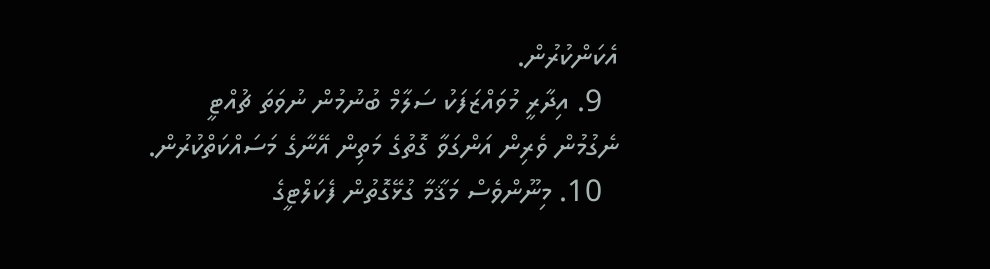އެކަންކުރުން.
  9. އިދާރީ މުވައްޒަފަކު ސަލާމް ބުނުމުން ނުވަތަ ޗުއްޓީ ނެގުމުން ވެރިން އަންގަވާ ގޮތުގެ މަތިން އޭނާގެ މަސައްކަތްކުރުން.
  10. މިނޫންވެސް މަޤާމާ ގުޅޭގޮތުން ފެކަލްޓީގެ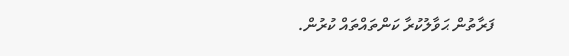ފަރާތުން ޙަވާލުކުރާ ކަންތައްތައް ކުރުން.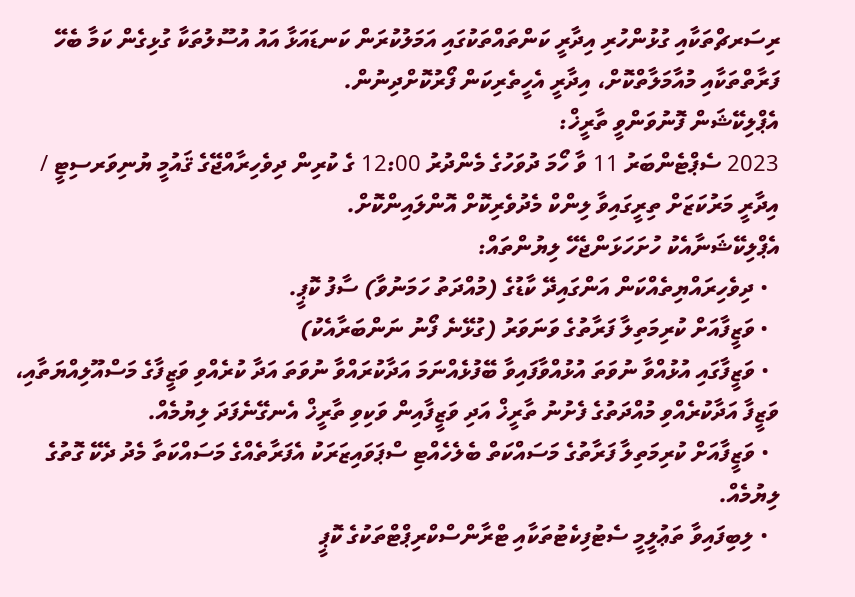ރިސަރޗްތަކާއި ގުޅުންހުރި އިދާރީ ކަންތައްތަކުގައި އަމަލުކުރަން ކަނޑައަޅާ އައު އުސޫލުތަކާ ގުޅިގެން ކަމާ ބެހޭ ފަރާތްތަކާއި މުއާމަލާތްކޮށް، އިދާރީ އެހީތެރިކަން ފޯރުކޮށްދިނުން.
އެޕްލިކޭޝަން ފޮނުވަންވީ ތާރީޚް:
2023 ސެޕްޓެންބަރު 11 ވާ ހޯމަ ދުވަހުގެ މެންދުރު 12:00 ގެ ކުރިން ދިވެހިރާއްޖޭގެ ޤައުމީ ޔުނިވަރސިޓީ / އިދާރީ މަރުކަޒަށް ތިރީގައިވާ ލިންކް މެދުވެރިކޮށް އޮންލައިންކޮށް.
އެޕްލިކޭޝަނާއެކު ހުށަހަޅަންޖެހޭ ލިޔުންތައް:
  • ދިވެހިރައްޔިތެއްކަން އަންގައިދޭ ކާޑުގެ (މުއްދަތު ހަމަނުވާ) ސާފު ކޮޕީ.
  • ވަޒީފާއަށް ކުރިމަތިލާ ފަރާތުގެ ވަނަވަރު (ގުޅޭނެ ފޯނު ނަންބަރާއެކު)
  • ވަޒީފާގައި އުޅުއްވާ ނުވަތަ އުޅުއްވާފައިވާ ބޭފުޅެއްނަމަ އަދާކުރައްވާ ނުވަތަ އަދާ ކުރެއްވި ވަޒީފާގެ މަސްއޫލިއްޔަތާއި، ވަޒީފާ އަދާކުރެއްވި މުއްދަތުގެ ފެށުނު ތާރީޚް އަދި ވަޒީފާއިން ވަކިވި ތާރީޚް އެނގޭނެފަދަ ލިޔުމެއް.
  • ވަޒީފާއަށް ކުރިމަތިލާ ފަރާތުގެ މަސައްކަތް ބެލެހެއްޓި ސްޕަވައިޒަރަކު އެފަރާތެއްގެ މަސައްކަތާ މެދު ދެކޭ ގޮތުގެ ލިޔުމެއް.
  • ލިބިފައިވާ ތަޢުލީމީ ސެޓުފިކެޓުތަކާއި ޓްރާންސްކްރިޕްޓްތަކުގެ ކޮޕީ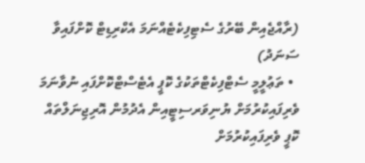(ރާއްޖެއިން ބޭރުގެ ސެޓިފިކެޓެއްނަމަ އެކްރިޑިޓް ކޮށްފައިވާ ސަނަދު)
  • ތަޢުލީމީ ސެޓްފިކެޓްތަކުގެ ކޮޕީ އެޓެސްޓްކޮށްފައި ނުވާނަމަ ވެރިފައިކުރުމަށް ޔުނިވަރސިޓީއިން އެދުމުން އޮރިޖިނަލްތައް ކޮޕީ ވެރިފައިކުރުމަށް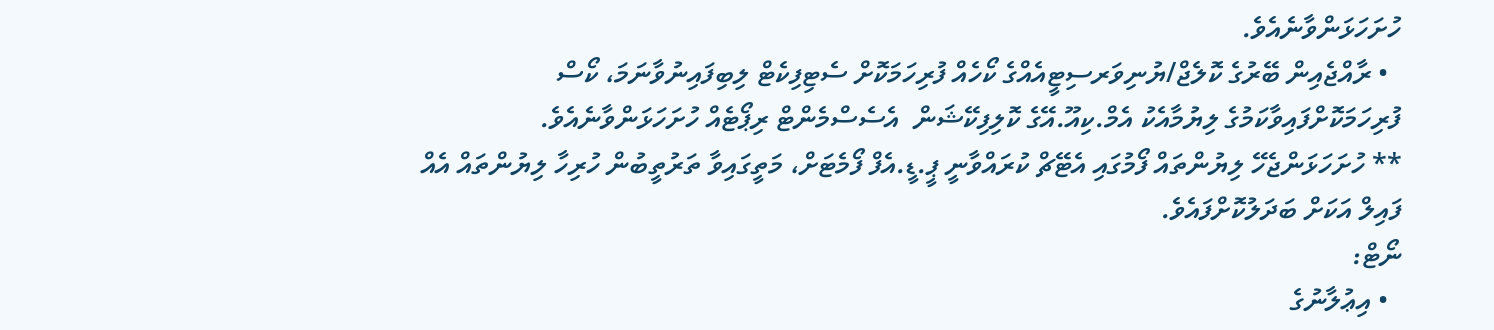ހުށަހަޅަންވާނެއެވެ.
  • ރާއްޖެއިން ބޭރުގެ ކޮލެޖް/ޔުނިވަރސިޓީއެއްގެ ކޯހެއް ފުރިހަމަކޮށް ސެޓިފިކެޓް ލިބިފައިނުވާނަމަ، ކޯސް ފުރިހަމަކޮށްފައިވާކަމުގެ ލިޔުމާއެކު އެމް.ކިއޫ.އޭގެ ކޮލިފިކޭޝަން  އެސެސްމެންޓް ރިޕޯޓެއް ހުށަހަޅަންވާނެއެވެ.
** ހުށަހަޅަންޖެހޭ ލިޔުންތައް ފޯމުގައި އެޓޭޗް ކުރައްވާނީ ޕީ.ޑީ.އެފް ފޯމެޓަށް، މަތީގައިވާ ތަރުތީބުން ހުރިހާ ލިޔުންތައް އެއް ފައިލް އަކަށް ބަދަލުކޮށްފައެވެ.
ނޯޓް:
  • އިޢުލާނުގެ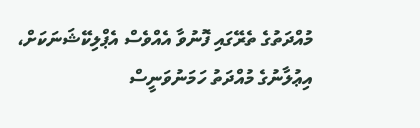މުއްދަތުގެ ތެރޭގައި ފޮނުވާ އެއްވެސް އެޕްލިކޭޝަނަކަށް، އިޢުލާނުގެ މުއްދަތު ހަމަނުވަނީސް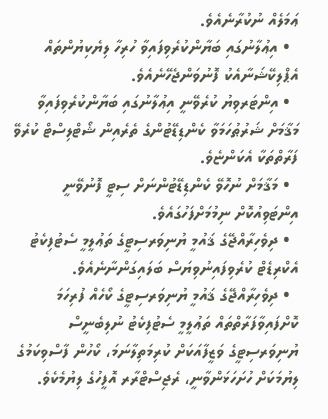ޢަމަލެއް ނުކުރާނެއެވެ.
  • އިޢުލާނުގައި ބަޔާންކުރެވިފައިވާ ހުރިހާ ލިޔެކިޔުންތައް އެޕްލިކޭޝަނާއެކު ފޮނުވަންޖެހޭނެއެވެ.
  • އިންޓަރވިޔު ކުރެވޭނީ އިޢުލާނުގައި ބަޔާންކުރެވިފައިވާ މަޤާމަށް ޝަރުޠުހަމަވާ ކެންޑިޑޭޓުންގެ ތެރެއިން ޝޯޓްލިސްޓް ކުރެވޭ ފަރާތްތަކާ އެކަންޏެވެ.
  • މަޤާމަށް ނުހޮވޭ ކެންޑިޑޭޓުންނަށް ސިޓީ ފޮނުވޭނީ އިންޓަވިއުކޮށް ނިމުމަށްފަހުގައެވެ.
  • ދިވެހިރާއްޖޭގެ ޤައުމީ ޔުނިވަރސިޓީގެ ތަޢުލީމީ ސެޓުފިކެޓު އެކްރިޑެޓް ކުރެވިފައިނުވިޔަސް ބަލައިގަންނާނެއެވެ.
  • ދިވެހިރާއްޖޭގެ ޤައުމީ ޔުނިވަރސިޓީގެ ކޯހެއް ފުރިހަމަ ކޮށްފައިވާފަރާތްތައް ތަޢުލީމީ ސެޓުފިކެޓު ނުލިބެނީސް ޔުނިވަރސިޓީގެ ވަޒީފާއަކަށް ކުރިމަތިލާނަމަ، ކޯހުން ފާސްވިކަމުގެ ލިޔުމަކަށް ހުށަހަޅަންވާނީ، ރެޖިސްޓްރާރ އޮފީހުގެ ލިޔުމެކެވެ.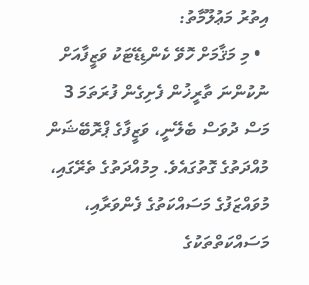އިތުރު މަޢުލޫމާތު:
  • މި މަޤާމަށް ހޮވޭ ކެންޑިޑޭޓަކު ވަޒީފާއަށް ނުކުންނަ ތާރީޚުން ފެށިގެން ފުރަތަމަ 3 މަސް ދުވަސް ބެލޭނީ، ވަޒީފާގެ ޕްރޮބޭޝަން މުއްދަތުގެ ގޮތުގައެވެ. މިމުއްދަތުގެ ތެރޭގައި، މުވައްޒަފުގެ މަސައްކަތުގެ ފެންވަރާއި، މަސައްކަތްތަކުގެ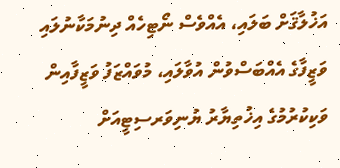އަޚުލާޤަށް ބަލައި، އެއްވެސް ނޯޓިހެއް ދިނުމަކާނުލައި ވަޒީފާގެ އެއްބަސްވުން އުވާލައި، މުވައްޒަފު ވަޒީފާއިން ވަކިކުރުމުގެ އިޚުތިޔާރު ޔުނިވަރސިޓީއަށް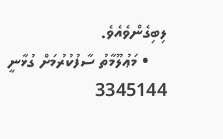ލިބިގެންވެއެވެ.
    • މަޢުލޫމާތު ސާފުކުރުމަށް ގުޅާނީ 3345144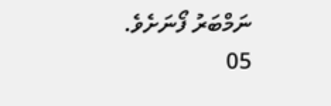ނަމްބަރު ފޯނަށެވެ.
05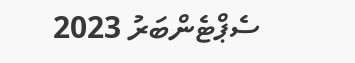ސެޕްޓެންބަރު 2023